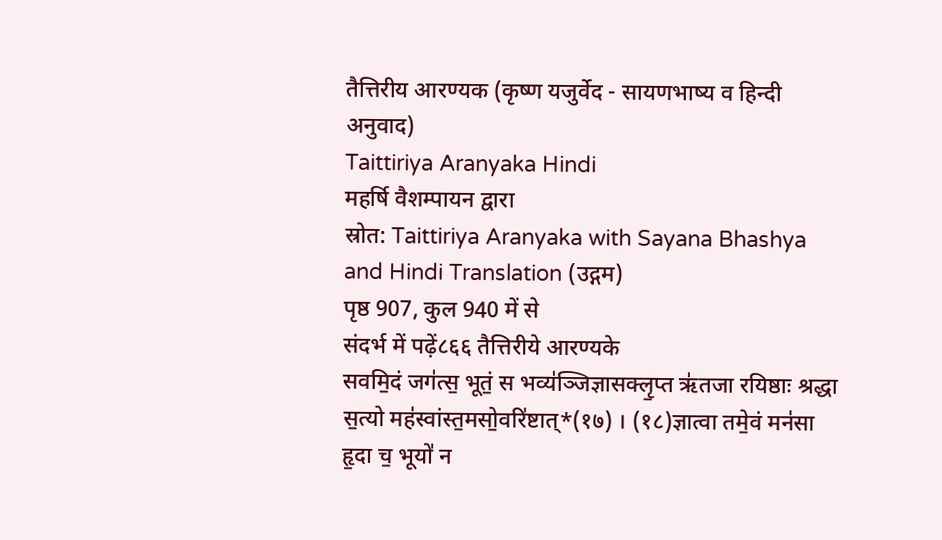तैत्तिरीय आरण्यक (कृष्ण यजुर्वेद - सायणभाष्य व हिन्दी अनुवाद)
Taittiriya Aranyaka Hindi
महर्षि वैशम्पायन द्वारा
स्रोत: Taittiriya Aranyaka with Sayana Bhashya and Hindi Translation (उद्गम)
पृष्ठ 907, कुल 940 में से
संदर्भ में पढ़ें८६६ तैत्तिरीये आरण्यके
सवमि॒दं जग॑त्स॒ भूतं॒ स भव्य॑ञ्जिज्ञासक्लृ॒प्त ऋ॑तजा रयिष्ठाः श्रद्धा स॒त्यो मह॑स्वांस्त॒मसो॒वरि॑ष्टात्*(१७) । (१८)ज्ञात्वा तमे॒वं मन॑सा हृ॒दा च॒ भूयो॑ न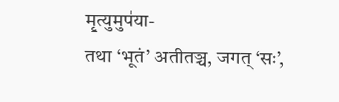मृ॒त्युमुप॑या-
तथा ‘भूतं’ अतीतञ्च, जगत् ‘सः’,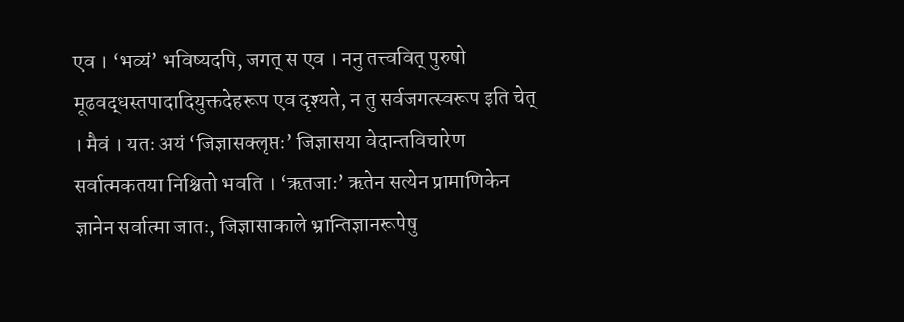एव । ‘भव्यं’ भविष्यदपि, जगत् स एव । ननु तत्त्ववित् पुरुषो मूढवद्धस्तपादादियुक्तदेहरूप एव दृश्यते, न तु सर्वजगत्स्वरूप इति चेत् । मैवं । यतः अयं ‘जिज्ञासक्लृप्तः’ जिज्ञासया वेदान्तविचारेण सर्वात्मकतया निश्चितो भवति । ‘ऋतजाः’ ऋतेन सत्येन प्रामाणिकेन ज्ञानेन सर्वात्मा जातः, जिज्ञासाकाले भ्रान्तिज्ञानरूपेषु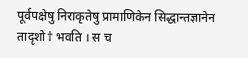पूर्वपक्षेषु निराकृतेषु प्रामाणिकेन सिद्धान्तज्ञानेन तादृशो† भवति । स च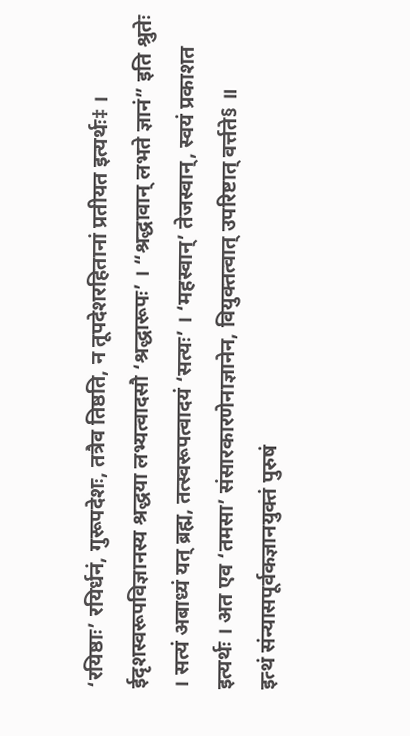‘रयिष्ठाः’ रयिर्धनं, गुरूपदेशः, तत्रैव तिष्ठति, न तूपदेशरहितानां प्रतीयत इत्यर्थः‡ । ईदृशस्वरूपविज्ञानस्य श्रद्धया लभ्यत्वादसौ ‘श्रद्धारूपः’ । “श्रद्धावान् लभते ज्ञानं” इति श्रुतेः । सत्यं अबाध्यं यत् ब्रह्म, तत्स्वरूपत्वादयं ‘सत्यः’ । ‘महस्वान्’ तेजस्वान्, स्वयं प्रकाशत इत्यर्थः । अत एव ‘तमसा’ संसारकारणेनाज्ञानेन, वियुक्तत्वात् उपरिष्टात् वर्त्तते§ ॥
इत्थं संन्यासपूर्वकज्ञानयुक्तं पुरुषं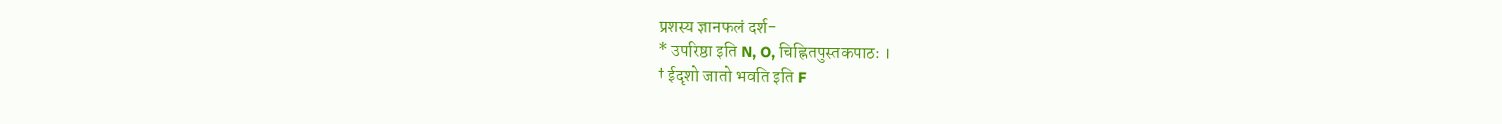प्रशस्य ज्ञानफलं दर्श-
* उपरिष्ठा इति N, O, चिह्नितपुस्तकपाठः ।
† ईदृशो जातो भवति इति F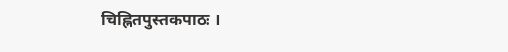चिह्नितपुस्तकपाठः ।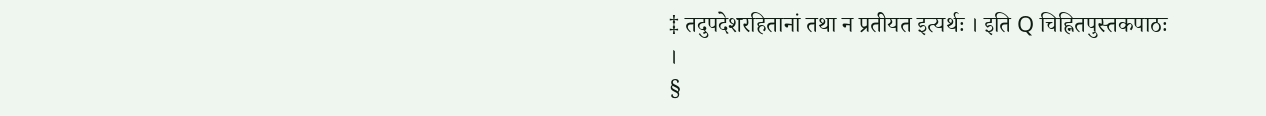‡ तदुपदेशरहितानां तथा न प्रतीयत इत्यर्थः । इति Q चिह्नितपुस्तकपाठः ।
§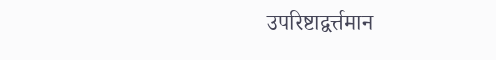उपरिष्टाद्वर्त्तमान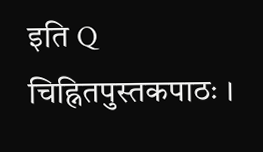इति Q चिह्नितपुस्तकपाठः ।